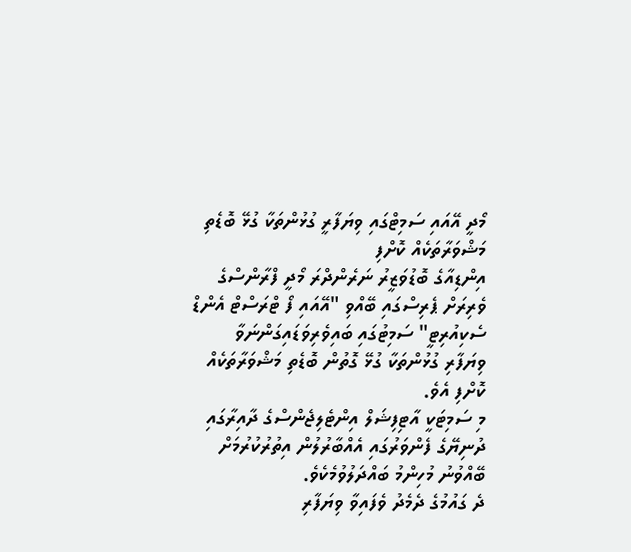މޯދީ އޭއައި ސަމިޓްގައި ވިޔަފާރީ ގުޅުންތަކާ ގުޅޭ ބޮޑެތި މަޝްވަރާތަކެއް ކޮށްފި
އިންޑިއާގެ ބޮޑުވަޒީރު ނަރެންދްރަ މޯދީ ފްރާންސްގެ ވެރިރަށް ޕެރިސްގައި ބޭއްވި "އޭއައި ފޯ ޓްރަސްޓް އެންޑް ސެކިއުރިޓީ" ސަމިޓުގައި ބައިވެރިވަޑައިގަންނަވާ ވިޔަފާރި ގުޅުންތަކާ ގުޅޭ ގޮތުން ބޮޑެތި މަޝްވަރާތަކެއް ކޮށްފި އެވެ.
މި ސަމިޓަކީ އާޓިފިޝަލް އިންޓެލިޖެންސްގެ ދާއިރާގައި ދުނިޔޭގެ ފެންވަރުގައި އެއްބާރުލުން އިތުރުކުރުމަށް ބޭއްވުނު މުހިންމު ބައްދަލުވުމެކެވެ.
ދެ ގައުމުގެ ދެމެދު ވެފައިވާ ވިޔަފާރި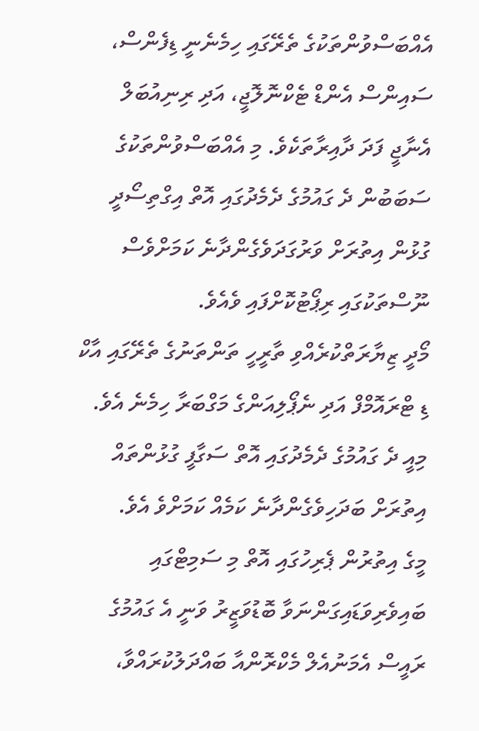އެއްބަސްވުންތަކުގެ ތެރޭގައި ހިމެނެނީ ޑިފެންސް، ސައިންސް އެންޑް ޓެކްނޮލޮޖީ، އަދި ރިނިއުބަލް އެނާޖީ ފަދަ ދާއިރާތަކެވެ. މި އެއްބަސްވުންތަކުގެ ސަބަބުން ދެ ގައުމުގެ ދެމެދުގައި އޮތް އިގްތިސޯދީ ގުޅުން އިތުރަށް ވަރުގަދަވެގެންދާނެ ކަމަށްވެސް ނޫސްތަކުގައި ރިޕޯޓުކޮށްފައި ވެއެވެ.
މޯދީ ޒިޔާރަތްކުރެއްވި ތާރީހީ ތަންތަނުގެ ތެރޭގައި އާކް ޑި ޓްރައޮމްފް އަދި ނެޕޯލިއަންގެ މަގްބަރާ ހިމެނެ އެވެ. މިއީ ދެ ގައުމުގެ ދެމެދުގައި އޮތް ސަގާފީ ގުޅުންތައް އިތުރަށް ބަދަހިވެގެންދާނެ ކަމެއް ކަމަށްވެ އެވެ.
މީގެ އިތުރުން ޕެރިހުގައި އޮތް މި ސަމިޓްގައި ބައިވެރިވަޑައިގަންނަވާ ބޮޑުވަޒީރު ވަނީ އެ ގައުމުގެ ރައީސް އެމަނުއެލް މެކްރޮންއާ ބައްދަލުކުރައްވާ،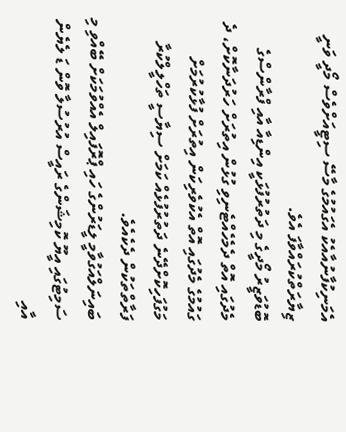އެމަނިކުފާނުއާއެކު އެގައުމުގެ މާސޭ ސިޓީއަށްވެސް މޯދީ ވަނީ ޒިޔާރަތްކުރައްވާފަ އެވެ.
ބޮޑުވަޒީރު މޯދީގެ މި ދަތުރުފުޅަކީ އިންޑިއާ އާއި ފްރާންސްގެ މެދުގައި އޮތް ދެމެހެއްޓެނިވި ގުޅުން އިތުރަށް ހަރުދަނާކޮށް، ދެ ގައުމުގެ މެދުގައި އޮތް އެކުވެރިކަން އިތުރަށް ފުޅާކުރުމަށް މަގުފަހިކޮށްދޭނެ ދަތުރުފުޅެއް ކަމަށް ސިޔާސީ ތަހްލީލްކުރާ ފަރާތްތަކުން ދެކެއެވެ.
ބައިނަލްއަގުވާމީ ލީޑަރުންގެ ހައި ޕްރޮފައިލް އެއްވުމަކަށް ބޭއްވި މި ސަމިޓުގައި އީޔޫ ކޮމިޝަންގެ ރައީސް އުރުސުލާ ވޮން ޑަ ލެޔެން އާއި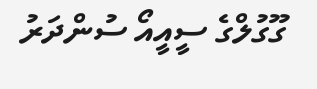ގޫގުލްގެ ސީއީއޯ ސުންދަރު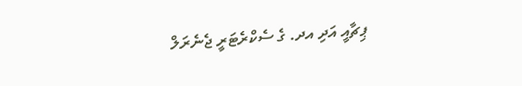ޕިޗާއީ އަދި އދ. ގެ ސެކްރެޓަރީ ޖެނެރަލް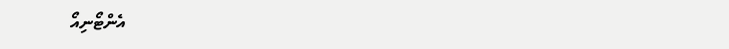އެންޓޯނިއޯ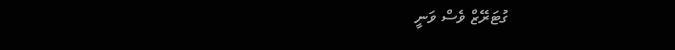ގުޓަރޭޒް ވެސް ވަނީ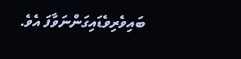ބައިވެރިވެޑައިގަންނަވާފަ އެވެ.